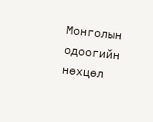Монголын одоогийн нөхцөл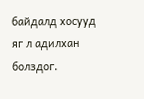байдалд хосууд яг л адилхан болздог.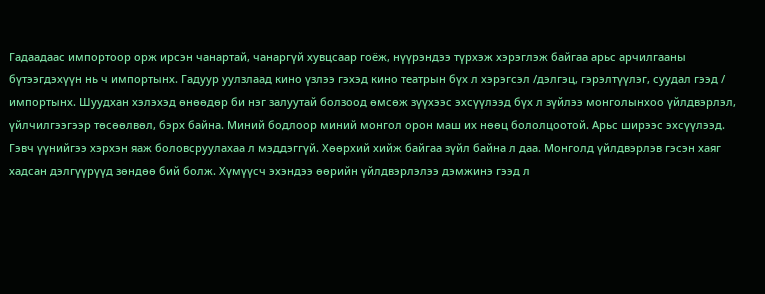Гадаадаас импортоор орж ирсэн чанартай, чанаргүй хувцсаар гоёж, нүүрэндээ түрхэж хэрэглэж байгаа арьс арчилгааны бүтээгдэхүүн нь ч импортынх. Гадуур уулзлаад кино үзлээ гэхэд кино театрын бүх л хэрэгсэл /дэлгэц, гэрэлтүүлэг, суудал гээд / импортынх. Шуудхан хэлэхэд өнөөдөр би нэг залуутай болзоод өмсөж зүүхээс эхсүүлээд бүх л зүйлээ монголынхоо үйлдвэрлэл, үйлчилгээгээр төсөөлвөл, бэрх байна. Миний бодлоор миний монгол орон маш их нөөц бололцоотой. Арьс ширээс эхсүүлээд. Гэвч үүнийгээ хэрхэн яаж боловсруулахаа л мэддэггүй. Хөөрхий хийж байгаа зүйл байна л даа. Монголд үйлдвэрлэв гэсэн хаяг хадсан дэлгүүрүүд зөндөө бий болж. Хүмүүсч эхэндээ өөрийн үйлдвэрлэлээ дэмжинэ гээд л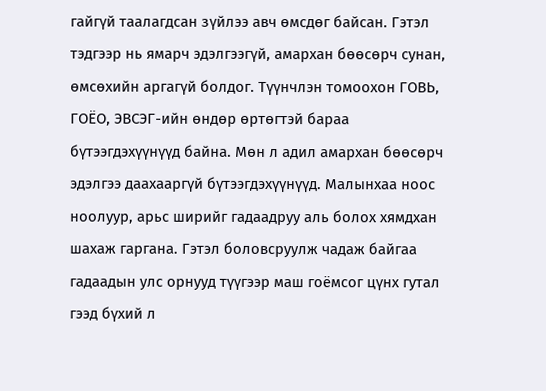гайгүй таалагдсан зүйлээ авч өмсдөг байсан. Гэтэл тэдгээр нь ямарч эдэлгээгүй, амархан бөөсөрч сунан, өмсөхийн аргагүй болдог. Түүнчлэн томоохон ГОВЬ, ГОЁО, ЭВСЭГ-ийн өндөр өртөгтэй бараа бүтээгдэхүүнүүд байна. Мөн л адил амархан бөөсөрч эдэлгээ даахааргүй бүтээгдэхүүнүүд. Малынхаа ноос ноолуур, арьс ширийг гадаадруу аль болох хямдхан шахаж гаргана. Гэтэл боловсруулж чадаж байгаа гадаадын улс орнууд түүгээр маш гоёмсог цүнх гутал гээд бүхий л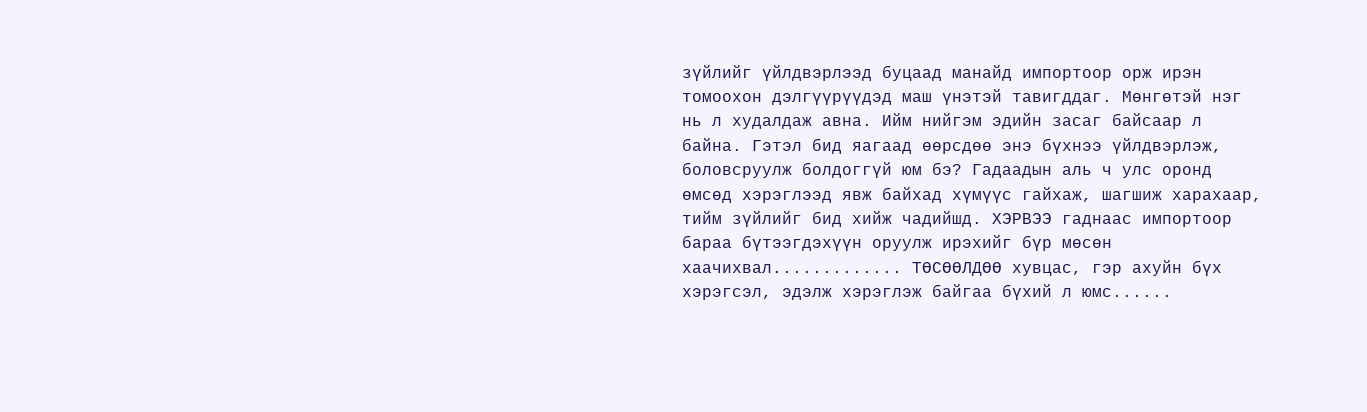зүйлийг үйлдвэрлээд буцаад манайд импортоор орж ирэн томоохон дэлгүүрүүдэд маш үнэтэй тавигддаг. Мөнгөтэй нэг нь л худалдаж авна. Ийм нийгэм эдийн засаг байсаар л байна. Гэтэл бид яагаад өөрсдөө энэ бүхнээ үйлдвэрлэж, боловсруулж болдоггүй юм бэ? Гадаадын аль ч улс оронд өмсөд хэрэглээд явж байхад хүмүүс гайхаж, шагшиж харахаар, тийм зүйлийг бид хийж чадийшд. ХЭРВЭЭ гаднаас импортоор бараа бүтээгдэхүүн оруулж ирэхийг бүр мөсөн хаачихвал............. ТӨСӨӨЛДӨӨ хувцас, гэр ахуйн бүх хэрэгсэл, эдэлж хэрэглэж байгаа бүхий л юмс......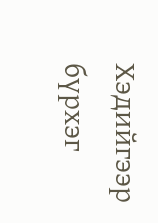Хэдийгээр бүрхэг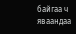байгаа ч яваандаа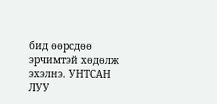бид өөрсдөө эрчимтэй хөдөлж эхэлнэ. УНТСАН ЛУУ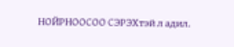НОЙРНООСОО СЭРЭХтэй л адил.